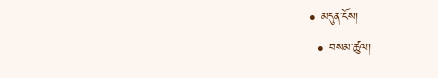• མདུན་ངོས།
  • བསམ་ཚུལ།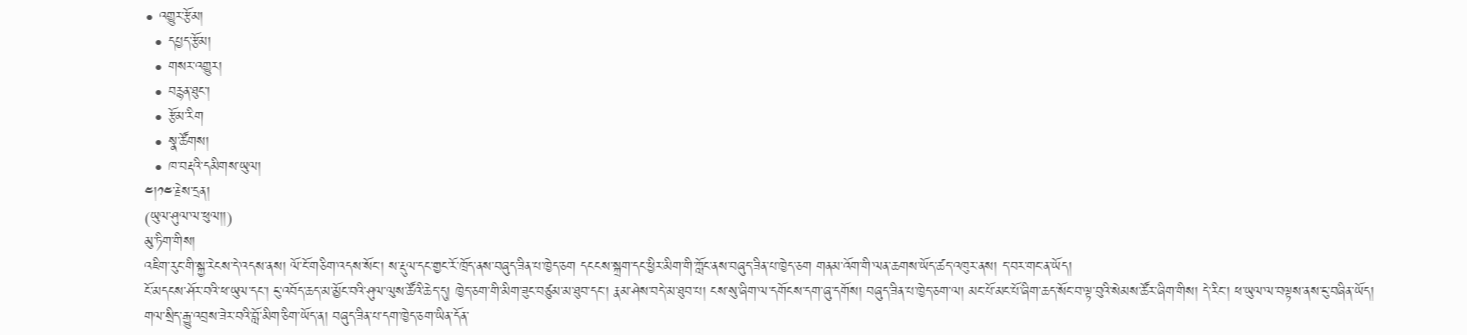• འགྱུར་རྩོམ།
  • དཔྱད་རྩོམ།
  • གསར་འགྱུར།
  • བརྙན་ཐུང་།
  • རྩོམ་རིག
  • སྣ་ཚོགས།
  • ཁ་བརྡའི་དམིགས་ཡུལ།
༤།༡༤་རྗེས་དྲན།
(ཡུལ་ཤུལ་ལ་ཕུལ།།)
མུ་ཏིག་གིས།
འཇིག་རུང་གི་སྐྱ་རེངས་དེ་འདས་ནས། ལོ་ངོ་གཅིག་འདས་སོང་། ས་རྡུལ་དང་གྱང་རོ་ཁྲོད་ནས་བཞུད་ཟིན་པ་ཁྱེད་ཅག དངངས་སྐྲག་དང་ཕྱིར་མིག་གི་ཀློང་ནས་བཞུད་ཟིན་པ་ཁྱེད་ཅག གནམ་འོག་གི་ལན་ཆགས་ཡོད་ཚད་འཁུར་ནས། ད་བར་གང་ན་ཡོད།
ངོ་མདངས་ཤོར་བའི་ཕ་ཡུལ་དང་། ངུ་འབོད་ཆད་མ་མྱོང་བའི་ཤུལ་ལུས་ཚོའི་ཆེད་དུ། ཁྱེད་ཅག་གི་མིག་ཟུང་བཙུམ་མ་ཐུབ་དང་། རྣམ་ཤེས་བདེ་མ་ཐུབ་པ། ངས་སུ་ཞིག་ལ་དགོངས་དག་ཞུ་དགོས། བཞུད་ཟིན་པ་ཁྱེད་ཅག་ལ། མང་པོ་མང་པོ་ཞིག་ཆད་སོང་བ་ལྟ་བུའི་སེམས་ཚོར་ཞིག་གིས། དེ་རིང་། ཕ་ཡུལ་ལ་བལྟས་ནས་ངུ་བཞིན་ཡོད།
གལ་སྲིད་རྒྱུ་འབྲས་ཟེར་བའི་བློ་མིག་ཅིག་ཡོད་ན། བཞུད་ཟིན་པ་དག་ཁྱེད་ཅག་ཡིན་དོན་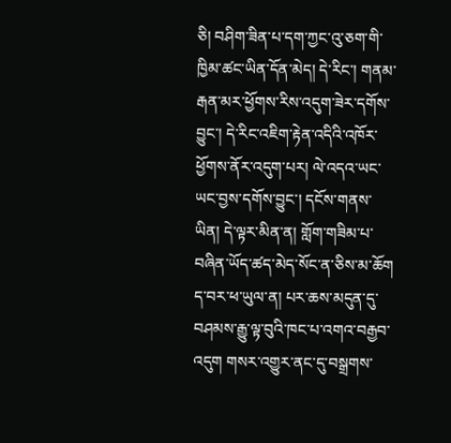ཅི། བཤིག་ཟིན་པ་དག་ཀྱང་འུ་ཅག་གི་ཁྱིམ་ཚང་ཡིན་དོན་མེད། དེ་རིང་། གནམ་རྒན་མར་ཕྱོགས་རིས་འདུག་ཟེར་དགོས་བྱུང་། དེ་རིང་འཇིག་རྟེན་འདིའི་འཁོར་ཕྱོགས་ནོར་འདུག་པར། ལེ་འདའ་ཡང་ཡང་བྱས་དགོས་བྱུང་། དངོས་གནས་ཡིན། དེ་ལྟར་མིན་ན། གློག་གཟིམ་པ་བཞིན་ཡོད་ཚད་མེད་སོང་ན་ཅིས་མ་ཆོག
ད་བར་ཕ་ཡུལ་ན། པར་ཆས་མདུན་དུ་བཤམས་རྒྱུ་ལྟ་བུའི་ཁང་པ་འགའ་བརྒྱབ་འདུག གསར་འགྱུར་ནང་དུ་བསྒྲགས་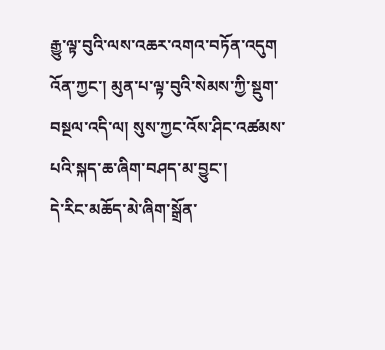རྒྱུ་ལྟ་བུའི་ལས་འཆར་འགའ་བཏོན་འདུག འོན་ཀྱང་། མུན་པ་ལྟ་བུའི་སེམས་ཀྱི་སྡུག་བསྔལ་འདི་ལ། སུས་ཀྱང་འོས་ཤིང་འཚམས་པའི་སྐད་ཆ་ཞིག་བཤད་མ་བྱུང་།
དེ་རིང་མཆོད་མེ་ཞིག་སྒྲོན་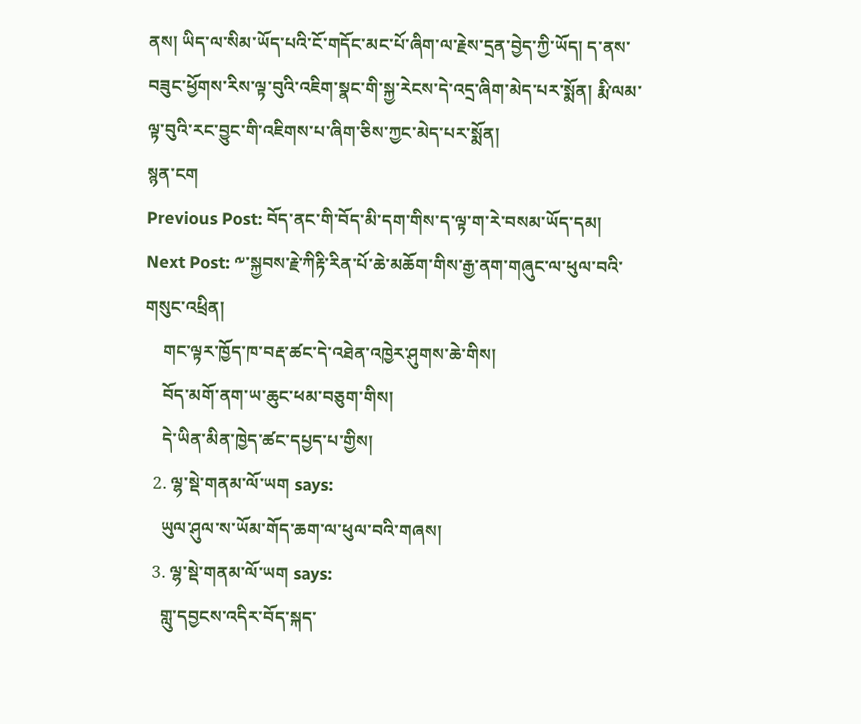ནས། ཡིད་ལ་སིམ་ཡོད་པའི་ངོ་གདོང་མང་པོ་ཞིག་ལ་རྗེས་དྲན་བྱེད་ཀྱི་ཡོད། ད་ནས་བཟུང་ཕྱོགས་རིས་ལྟ་བུའི་འཇིག་སྣང་གི་སྐྱ་རེངས་དེ་འདྲ་ཞིག་མེད་པར་སྨོན། རྨི་ལམ་ལྟ་བུའི་རང་བྱུང་གི་འཇིགས་པ་ཞིག་ཅིས་ཀྱང་མེད་པར་སྨོན།
སྙན་ངག
Previous Post: བོད་ནང་གི་བོད་མི་དག་གིས་ད་ལྟ་ག་རེ་བསམ་ཡོད་དམ།
Next Post: ༸་སྐྱབས་རྗེ་ཀིརྟི་རིན་པོ་ཆེ་མཆོག་གིས་རྒྱ་ནག་གཞུང་ལ་ཕུལ་བའི་གསུང་འཕྲིན།
    གང་ལྟར་ཁྱོད་ཁ་བརྡ་ཚང་དེ་འཐེན་འཁྱེར་ཤུགས་ཆེ་གིས།
    བོད་མགོ་ནག་ཡ་ཆུང་ཕམ་བཅུག་གིས།
    དེ་ཡིན་མིན་ཁྱེད་ཚང་དཔྱད་པ་གྱིས།
  2. ལྷ་སྡེ་གནམ་ལོ་ཡག says:
    ཡུལ་ཤུལ་ས་ཡོམ་གོད་ཆག་ལ་ཕུལ་བའི་གཞས།
  3. ལྷ་སྡེ་གནམ་ལོ་ཡག says:
    གླུ་དབྱངས་འདིར་བོད་སྐད་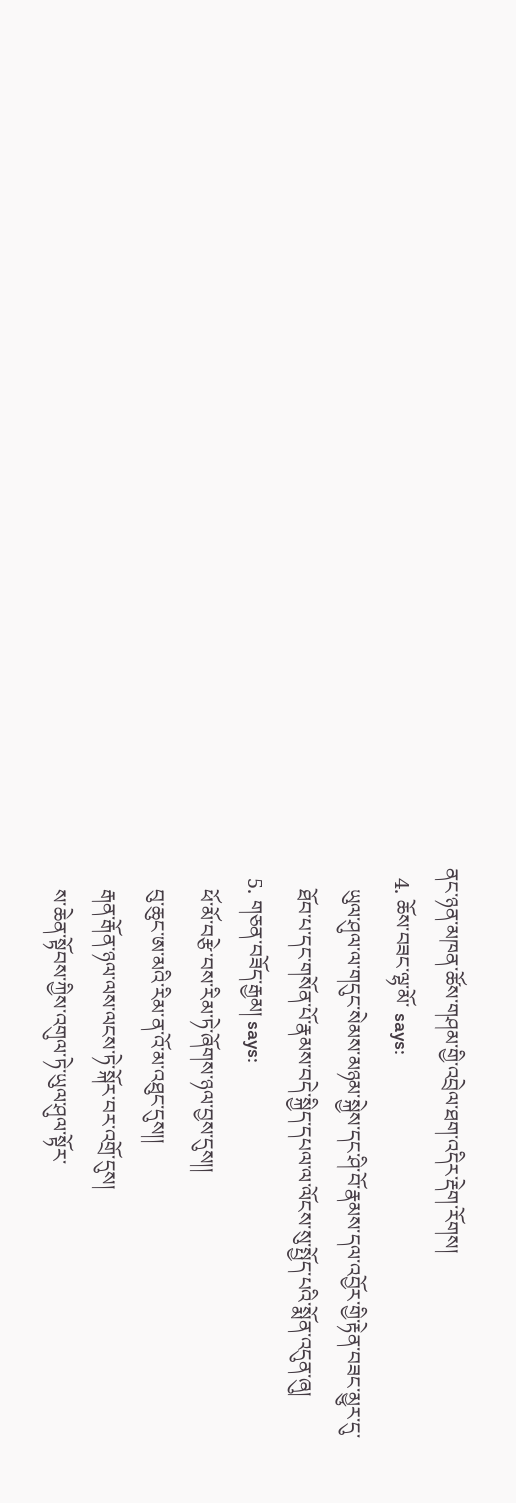ནང་ཉན་མཁན་ཚོས་གཤམ་གྱི་འབྲེལ་ཐག་འདིར་རྡེག་རོགས།
  4. ཆོས་བཟང་ལྷ་མོ་ says:
    ཡུལ་ཤུལ་ལ་གདུང་སེམས་མཉམ་སྐྱེས་དང་ཤི་བོ་རྣམས་དལ་འབྱོར་གྱི་རྟེན་བཟང་མྱུར་དུ་
    ཐོབ་པ་དང་གསོན་པོ་རྣམས་བདེ་སྐྱིད་དཔལ་ལ་ལོངས་སུ་སྤྱོད་པའི་སྨོན་འདུན་ཞུ།
  5. གཅན་བཟོད་རྒྱམ། says:
    ཕོ་མོ་བརྩེ་བས་རིམ་ཏེ་ཞོགས་ཉལ་བྱས་དུས།།
    བུ་ཆུང་ཨ་མའི་རིམ་ན་འོ་མ་འཐུང་དུས།།
    རྒན་རྒོན་ཉལ་ལས་ལངས་ཏེ་སྐོར་བར་འགྲོ་དུས།
    ས་ཆེན་སྟོབས་ཀྱིས་འགུལ་ཏེ་ཡུལ་ཤུལ་སྟོར་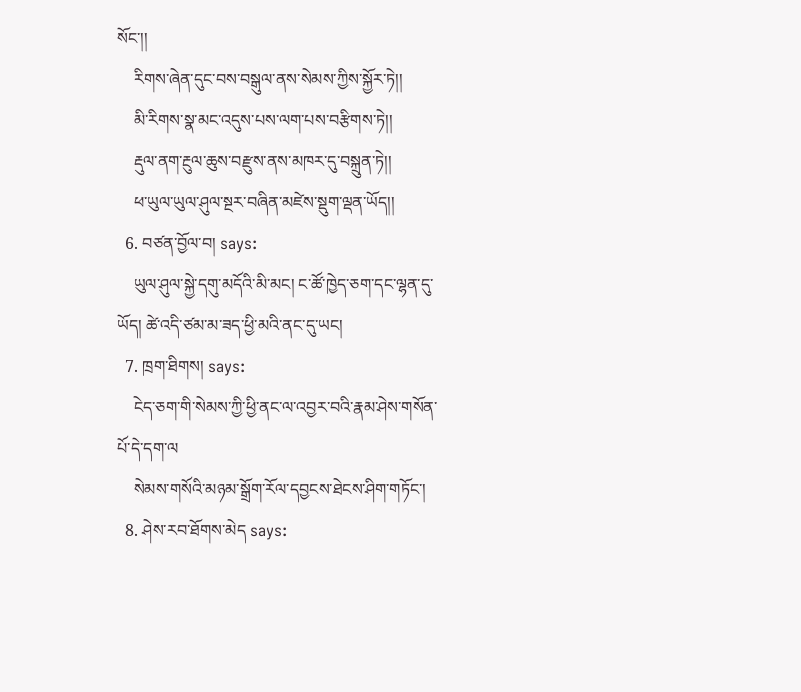སོང་།།
    རིགས་ཞེན་དུང་བས་བསྒུལ་ནས་སེམས་ཀྱིས་སྐྱོར་ཏེ།།
    མི་རིགས་སྣ་མང་འདུས་པས་ལག་པས་བརྩིགས་ཏེ།།
    རྡུལ་ནག་རྔུལ་ཆུས་བརྫུས་ནས་མཁར་དུ་བསྐྲུན་ཏེ།།
    ཕ་ཡུལ་ཡུལ་ཤུལ་སྔར་བཞིན་མཛེས་སྡུག་ལྡན་ཡོད།།
  6. བཙན་བྱོལ་བ། says:
    ཡུལ་ཤུལ་སྐྱེ་དགུ་མདོའི་མི་མང། ང་ཚོ་ཁྱེད་ཅག་དང་ལྷན་དུ་ཡོད། ཚེ་འདི་ཙམ་མ་ཟད་ཕྱི་མའི་ནང་དུ་ཡང།
  7. ཁྲག་ཐིགས། says:
    ངེད་ཅག་གི་སེམས་ཀྱི་ཕྱི་ནང་ལ་འབྱར་བའི་རྣམ་ཤེས་གསོན་པོ་དེ་དག་ལ
    སེམས་གསོའི་མཉམ་སྒྲོག་རོལ་དབྱངས་ཐེངས་ཤིག་གཏོང་།
  8. ཤེས་རབ་ཐོགས་མེད says: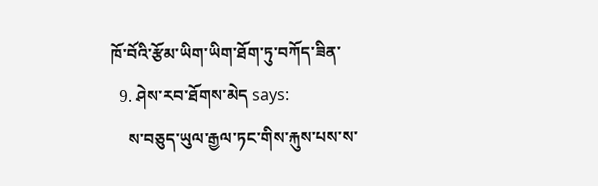ཁོ་བོའི་རྩོམ་ཡིག་ཡིག་ཐོག་ཏུ་བཀོད་ཟིན་
  9. ཤེས་རབ་ཐོགས་མེད says:
    ས་བཅུད་ཡུལ་རྒྱལ་ཏང་གིས་རྐུས་པས་ས་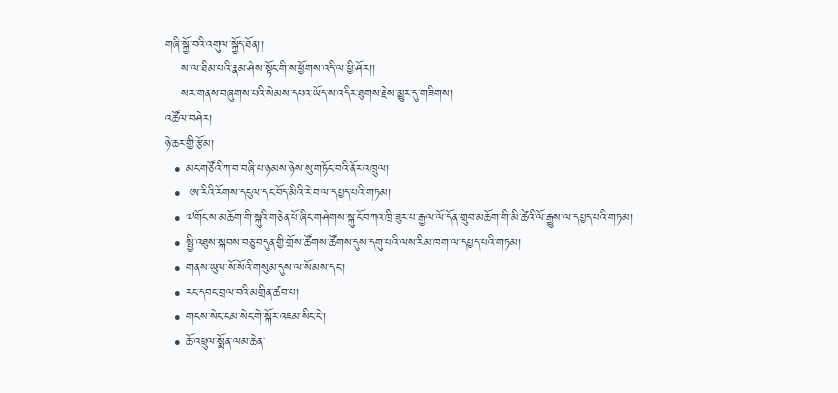གཞི་སྐྱོ་བའི་འགུལ་སྐྱོད་ཐོན།།
    ས་ལ་ཐིམ་པའི་རྣམ་ཤེས་སྟོང་གི་ས་ཕྱོགས་འདི་ལ་ཕྱི་ཤོར།།
    སར་གནས་བཞུགས་པའི་སེམས་དཔའ་ཡོད་ས་འདིར་ཐུགས་རྗེས་མྱུར་དུ་གཟིགས།
འཚོལ་བཤེར།
ཉེ་ཆར་གྱི་རྩོམ།
  • མང་གཙོའི་ཀ་བ་བཞི་པ་ཉམས་ཉེས་སུ་གཏོང་བའི་ནོར་འཁྲུལ།
  •  ཨ་རིའི་རོགས་དངུལ་དང་བོད་མིའི་རེ་བ་ལ་དཔྱད་པའི་གཏམ།
  • ༧གོང་ས་མཆོག་གི་སྐུའི་གཅེན་པོ་ཞིང་གཤེགས་སྐུ་ངོ་བཀའ་ཁྲི་ཟུར་པ་རྒྱལ་ལོ་དོན་གྲུབ་མཆོག་གི་མི་ཚེའི་ལོ་རྒྱུས་ལ་དཔྱད་པའི་གཏམ།
  • སྤྱི་འཐུས་སྐབས་བཅུ་བདུན་གྱི་གྲོས་ཚོགས་ཚོགས་དུས་དགུ་པའི་ལས་རིམ་ཁག་ལ་དཔྱད་པའི་གཏམ།
  • གནས་ཡུལ་སོ་སོའི་གསུམ་དུས་ལ་སོམས་དང་།
  • རང་དབང་བྲལ་བའི་མགྲིན་ཚབ་པ།
  • གངས་སེང་ངམ་སེང་གེ་སྐོར་འཇམ་སིང་ངེ་།
  • ཆོ་འཕྲུལ་སྨོན་ལམ་ཆེན་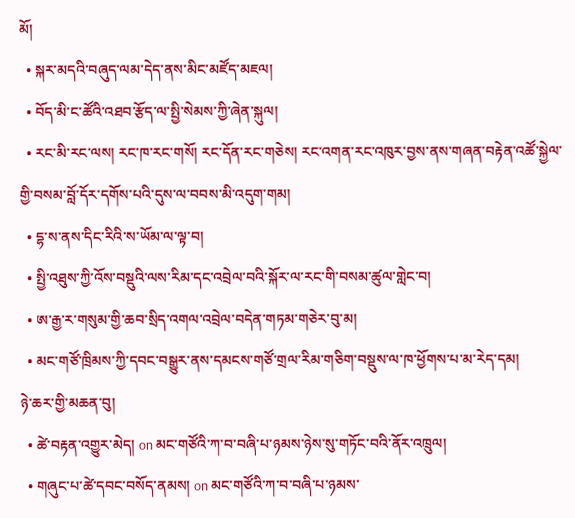མོ།
  • སྐར་མདའི་བཞུད་ལམ་དེད་ནས་མིང་མཛོད་མཇལ།
  • བོད་མི་ང་ཚོའི་འཐབ་རྩོད་ལ་སྤྱི་སེམས་ཀྱི་ཞེན་སྐུལ།
  • རང་མི་རང་ལས། རང་ཁ་རང་གསོ། རང་དོན་རང་གཅེས། རང་འགན་རང་འཁུར་བྱས་ནས་གཞན་བརྟེན་འཚོ་སྐྱེལ་གྱི་བསམ་བློ་དོར་དགོས་པའི་དུས་ལ་བབས་མི་འདུག་གམ།
  • དྷ་ས་ནས་དིང་རིའི་ས་ཡོམ་ལ་ལྟ་བ།
  • སྤྱི་འཐུས་ཀྱི་འོས་བསྡུའི་ལས་རིམ་དང་འབྲེལ་བའི་སྐོར་ལ་རང་གི་བསམ་ཚུལ་གླེང་བ།
  • ཨ་རྒྱ་ར་གསུམ་གྱི་ཆབ་སྲིད་འགལ་འབྲེལ་བདེན་གཏམ་གཅེར་བུ་མ།
  • མང་གཙོ་ཁྲིམས་ཀྱི་དབང་བསྒྱུར་ནས་དམངས་གཙོ་གྲལ་རིམ་གཅིག་བསྡུས་ལ་ཁ་ཕྱོགས་པ་མ་རེད་དམ།
ཉེ་ཆར་གྱི་མཆན་བུ།
  • ཚེ་བརྟན་འགྱུར་མེད། on མང་གཙོའི་ཀ་བ་བཞི་པ་ཉམས་ཉེས་སུ་གཏོང་བའི་ནོར་འཁྲུལ།
  • གཞུང་པ་ཚེ་དབང་བསོད་ནམས། on མང་གཙོའི་ཀ་བ་བཞི་པ་ཉམས་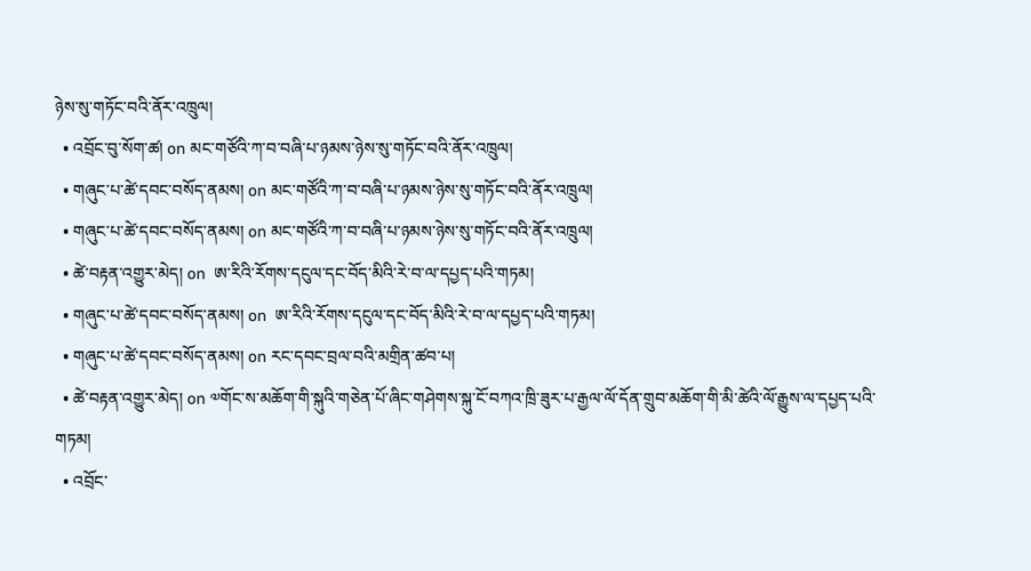ཉེས་སུ་གཏོང་བའི་ནོར་འཁྲུལ།
  • འབྲོང་བུ་སོག་ཚ། on མང་གཙོའི་ཀ་བ་བཞི་པ་ཉམས་ཉེས་སུ་གཏོང་བའི་ནོར་འཁྲུལ།
  • གཞུང་པ་ཚེ་དབང་བསོད་ནམས། on མང་གཙོའི་ཀ་བ་བཞི་པ་ཉམས་ཉེས་སུ་གཏོང་བའི་ནོར་འཁྲུལ།
  • གཞུང་པ་ཚེ་དབང་བསོད་ནམས། on མང་གཙོའི་ཀ་བ་བཞི་པ་ཉམས་ཉེས་སུ་གཏོང་བའི་ནོར་འཁྲུལ།
  • ཚེ་བརྟན་འགྱུར་མེད། on  ཨ་རིའི་རོགས་དངུལ་དང་བོད་མིའི་རེ་བ་ལ་དཔྱད་པའི་གཏམ།
  • གཞུང་པ་ཚེ་དབང་བསོད་ནམས། on  ཨ་རིའི་རོགས་དངུལ་དང་བོད་མིའི་རེ་བ་ལ་དཔྱད་པའི་གཏམ།
  • གཞུང་པ་ཚེ་དབང་བསོད་ནམས། on རང་དབང་བྲལ་བའི་མགྲིན་ཚབ་པ།
  • ཚེ་བརྟན་འགྱུར་མེད། on ༧གོང་ས་མཆོག་གི་སྐུའི་གཅེན་པོ་ཞིང་གཤེགས་སྐུ་ངོ་བཀའ་ཁྲི་ཟུར་པ་རྒྱལ་ལོ་དོན་གྲུབ་མཆོག་གི་མི་ཚེའི་ལོ་རྒྱུས་ལ་དཔྱད་པའི་གཏམ།
  • འབྲོང་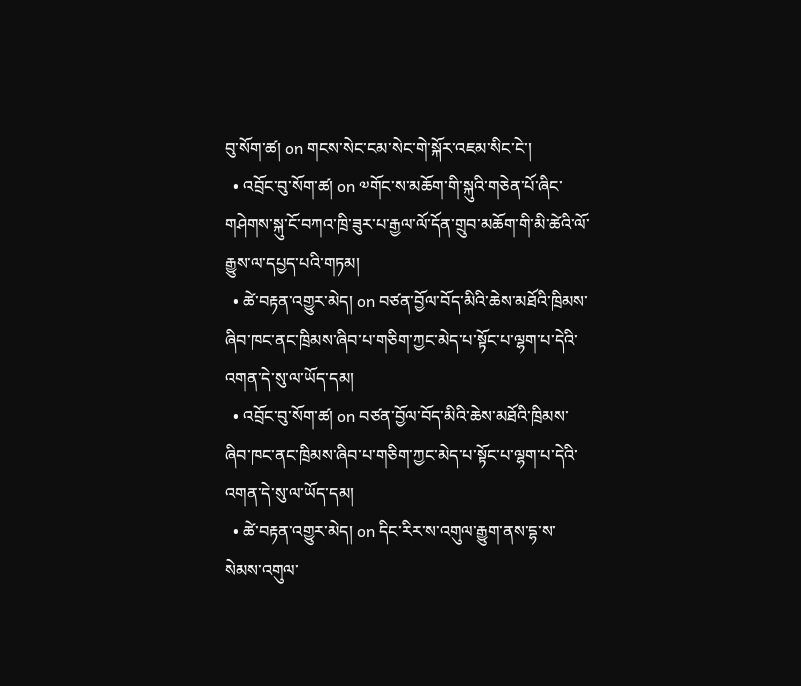བུ་སོག་ཚ། on གངས་སེང་ངམ་སེང་གེ་སྐོར་འཇམ་སིང་ངེ་།
  • འབྲོང་བུ་སོག་ཚ། on ༧གོང་ས་མཆོག་གི་སྐུའི་གཅེན་པོ་ཞིང་གཤེགས་སྐུ་ངོ་བཀའ་ཁྲི་ཟུར་པ་རྒྱལ་ལོ་དོན་གྲུབ་མཆོག་གི་མི་ཚེའི་ལོ་རྒྱུས་ལ་དཔྱད་པའི་གཏམ།
  • ཚེ་བརྟན་འགྱུར་མེད། on བཙན་བྱོལ་བོད་མིའི་ཆེས་མཐོའི་ཁྲིམས་ཞིབ་ཁང་ནང་ཁྲིམས་ཞིབ་པ་གཅིག་ཀྱང་མེད་པ་སྟོང་པ་ལྷག་པ་དེའི་འགན་དེ་སུ་ལ་ཡོད་དམ།
  • འབྲོང་བུ་སོག་ཚ། on བཙན་བྱོལ་བོད་མིའི་ཆེས་མཐོའི་ཁྲིམས་ཞིབ་ཁང་ནང་ཁྲིམས་ཞིབ་པ་གཅིག་ཀྱང་མེད་པ་སྟོང་པ་ལྷག་པ་དེའི་འགན་དེ་སུ་ལ་ཡོད་དམ།
  • ཚེ་བརྟན་འགྱུར་མེད། on དིང་རིར་ས་འགུལ་རྒྱུག་ནས་དྷ་ས་སེམས་འགུལ་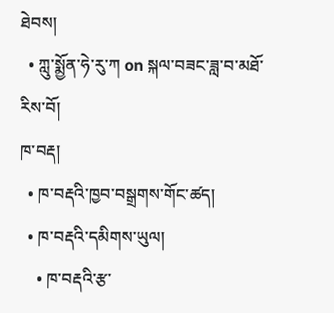ཐེབས།
  • ཀླུ་སྨྱོན་ཧེ་རུ་ཀ on སྐལ་བཟང་ཟླ་བ་མཐོ་རིས་བོ།
ཁ་བརྡ།
  • ཁ་བརྡའི་ཁྱབ་བསྒྲགས་གོང་ཚད།
  • ཁ་བརྡའི་དམིགས་ཡུལ།
    • ཁ་བརྡའི་རྩ་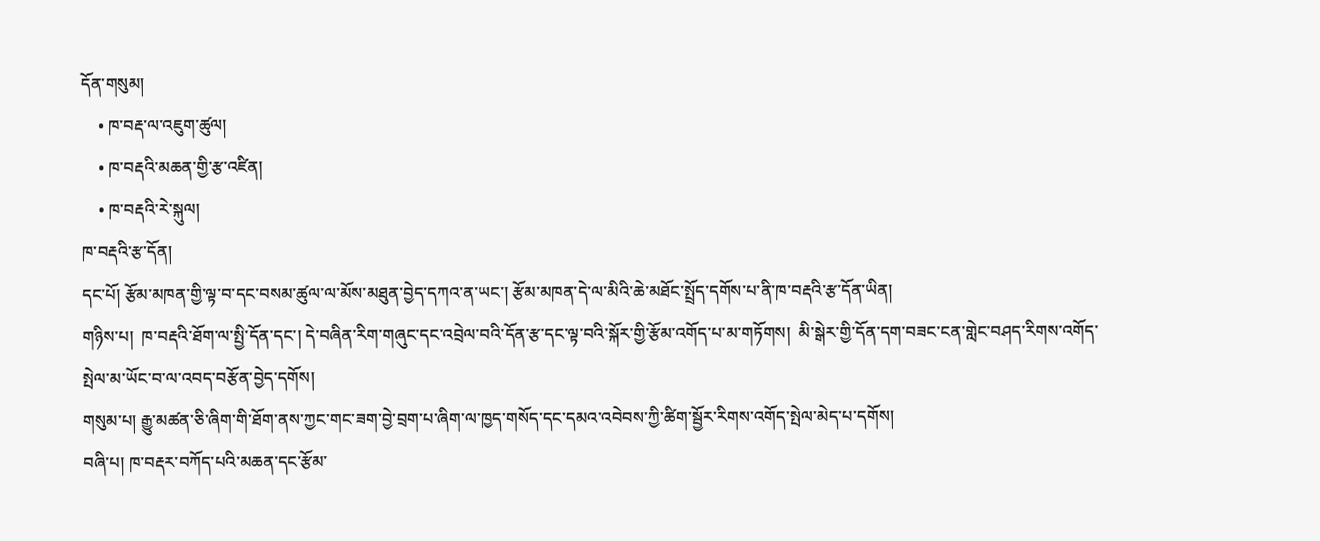དོན་གསུམ།
    • ཁ་བརྡ་ལ་འཇུག་ཚུལ།
    • ཁ་བརྡའི་མཆན་གྱི་རྩ་འཛིན།
    • ཁ་བརྡའི་རེ་སྐུལ།
ཁ་བརྡའི་རྩ་དོན།
དང་པོ། རྩོམ་མཁན་གྱི་ལྟ་བ་དང་བསམ་ཚུལ་ལ་མོས་མཐུན་བྱེད་དཀའ་ན་ཡང་། རྩོམ་མཁན་དེ་ལ་མིའི་ཆེ་མཐོང་སྤྲོད་དགོས་པ་ནི་ཁ་བརྡའི་རྩ་དོན་ཡིན།
གཉིས་པ།  ཁ་བརྡའི་ཐོག་ལ་སྤྱི་དོན་དང་། དེ་བཞིན་རིག་གཞུང་དང་འབྲེལ་བའི་དོན་རྩ་དང་ལྟ་བའི་སྐོར་གྱི་རྩོམ་འགོད་པ་མ་གཏོགས།  མི་སྒེར་གྱི་དོན་དག་བཟང་ངན་གླེང་བཤད་རིགས་འགོད་སྤེལ་མ་ཡོང་བ་ལ་འབད་བརྩོན་བྱེད་དགོས།
གསུམ་པ། རྒྱུ་མཚན་ཅི་ཞིག་གི་ཐོག་ནས་ཀྱང་གང་ཟག་བྱེ་བྲག་པ་ཞིག་ལ་ཁྱད་གསོད་དང་དམའ་འབེབས་ཀྱི་ཚིག་སྦྱོར་རིགས་འགོད་སྤེལ་མེད་པ་དགོས།
བཞི་པ། ཁ་བརྡར་བཀོད་པའི་མཆན་དང་རྩོམ་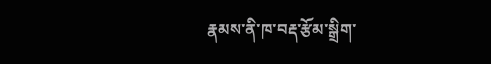རྣམས་ནི་ཁ་བརྡ་རྩོམ་སྒྲིག་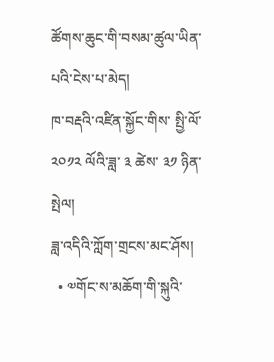ཚོགས་ཆུང་གི་བསམ་ཚུལ་ཡིན་པའི་ངེས་པ་མེད།
ཁ་བརྡའི་འཛིན་སྐྱོང་གིས་ སྤྱི་ལོ་ ༢༠༡༢ ལོའི་ཟླ་ ༣ ཚེས་ ༣༡ ཉིན་སྤེལ།
ཟླ་འདིའི་ཀློག་གྲངས་མང་ཤོས།
  • ༧གོང་ས་མཆོག་གི་སྐུའི་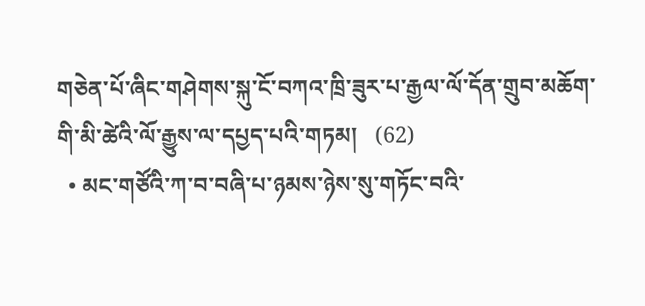གཅེན་པོ་ཞིང་གཤེགས་སྐུ་ངོ་བཀའ་ཁྲི་ཟུར་པ་རྒྱལ་ལོ་དོན་གྲུབ་མཆོག་གི་མི་ཚེའི་ལོ་རྒྱུས་ལ་དཔྱད་པའི་གཏམ།   (62)
  • མང་གཙོའི་ཀ་བ་བཞི་པ་ཉམས་ཉེས་སུ་གཏོང་བའི་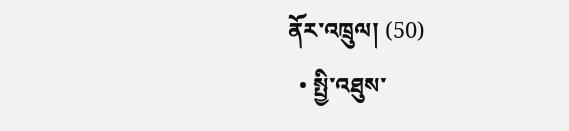ནོར་འཁྲུལ། (50)
  • སྤྱི་འཐུས་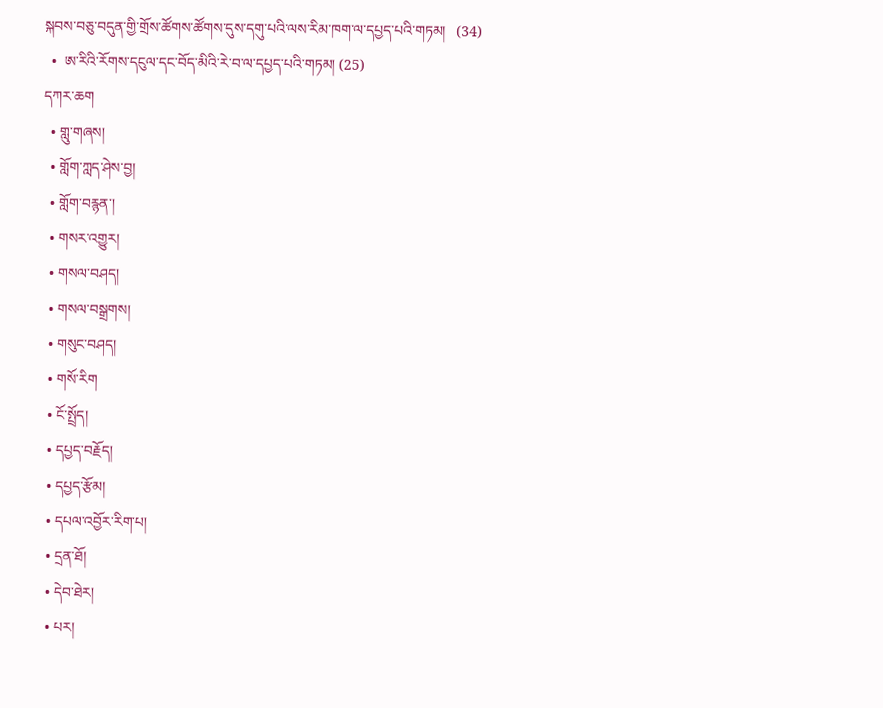སྐབས་བཅུ་བདུན་གྱི་གྲོས་ཚོགས་ཚོགས་དུས་དགུ་པའི་ལས་རིམ་ཁག་ལ་དཔྱད་པའི་གཏམ།   (34)
  •  ཨ་རིའི་རོགས་དངུལ་དང་བོད་མིའི་རེ་བ་ལ་དཔྱད་པའི་གཏམ། (25)
དཀར་ཆག
  • གླུ་གཞས།
  • གློག་ཀླད་ཤེས་བྱ།
  • གློག་བརྙན་།
  • གསར་འགྱུར།
  • གསལ་བཤད།
  • གསལ་བསྒྲགས།
  • གསུང་བཤད།
  • གསོ་རིག
  • ངོ་སྤྲོད།
  • དཔྱད་བརྗོད།
  • དཔྱད་རྩོམ།
  • དཔལ་འབྱོར་རིག་པ།
  • དྲན་ཐོ།
  • དེབ་ཐེར།
  • པར།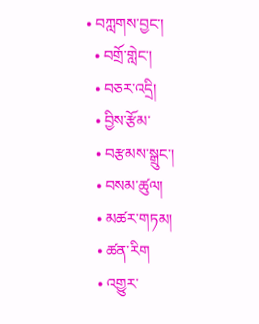• བཀླགས་བྱང་།
  • བགྲོ་གླེང་།
  • བཅར་འདྲི།
  • བྱིས་རྩོམ་
  • བརྩམས་སྒྲུང་།
  • བསམ་ཚུལ།
  • མཚར་གཏམ།
  • ཚན་རིག
  • འགྱུར་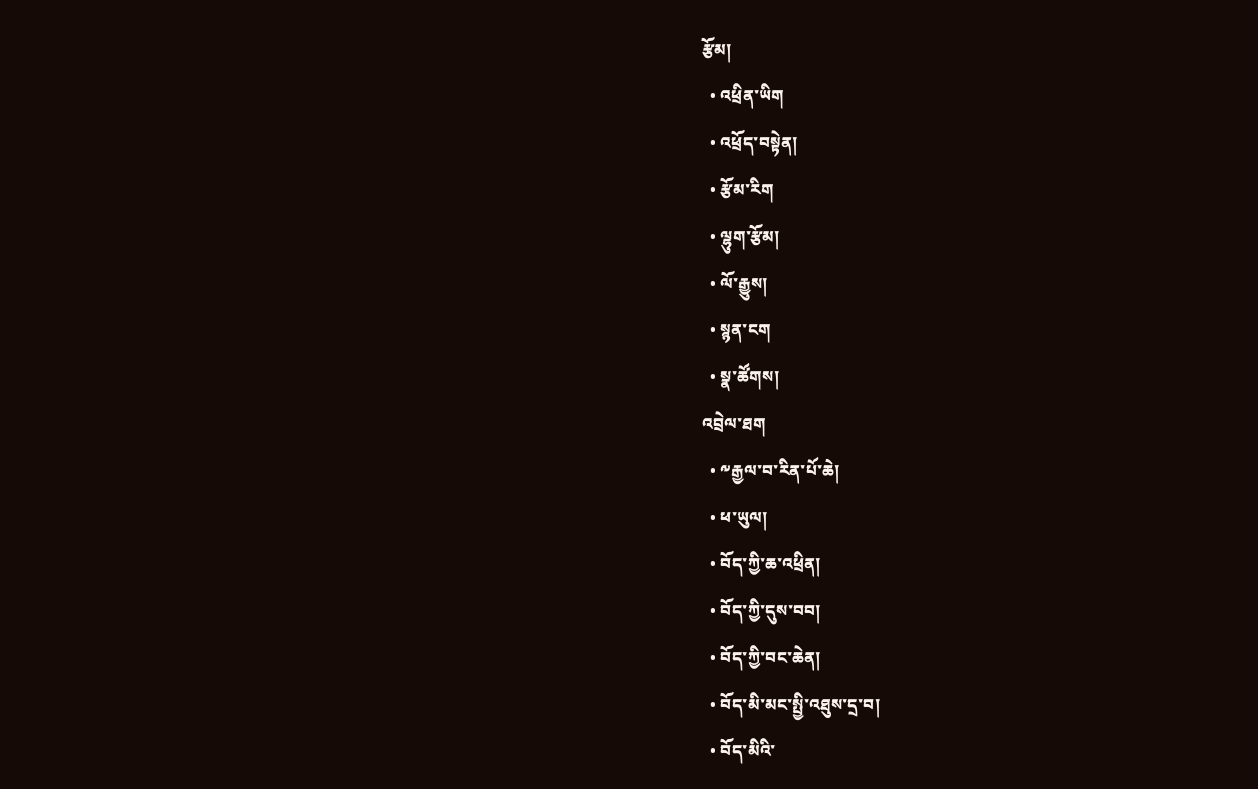རྩོམ།
  • འཕྲིན་ཡིག
  • འཕྲོད་བསྟེན།
  • རྩོམ་རིག
  • ལྷུག་རྩོམ།
  • ལོ་རྒྱུས།
  • སྙན་ངག
  • སྣ་ཚོགས།
འབྲེལ་ཐག
  • ༸རྒྱལ་བ་རིན་པོ་ཆེ།
  • ཕ་ཡུལ།
  • བོད་ཀྱི་ཆ་འཕྲིན།
  • བོད་ཀྱི་དུས་བབ།
  • བོད་ཀྱི་བང་ཆེན།
  • བོད་མི་མང་སྤྱི་འཐུས་དྲ་བ།
  • བོད་མིའི་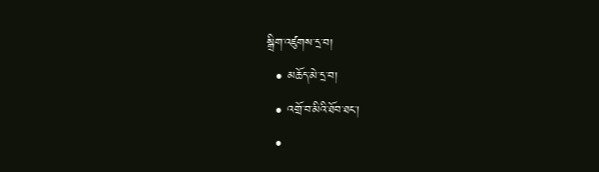སྒྲིག་འཛུགས་དྲ་བ།
  • མཆོད་མེ་དྲ་བ།
  • འགྲོ་བ་མིའི་ཐོབ་ཐང་།
  •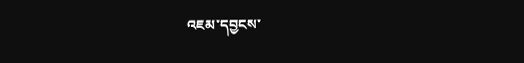འཇམ་དབྱངས་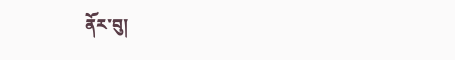ནོར་བུ།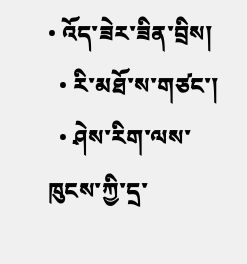• འོད་ཟེར་ཟིན་བྲིས།
  • རི་མཐོ་ས་གཙང་།
  • ཤེས་རིག་ལས་ཁུངས་ཀྱི་དྲ་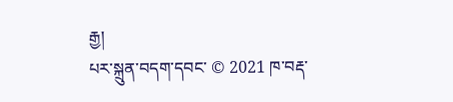རྒྱ།
པར་སྐྲུན་བདག་དབང་ © 2021 ཁ་བརྡ་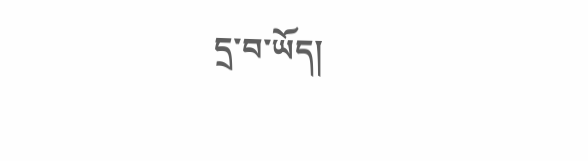དྲ་བ་ཡོད།